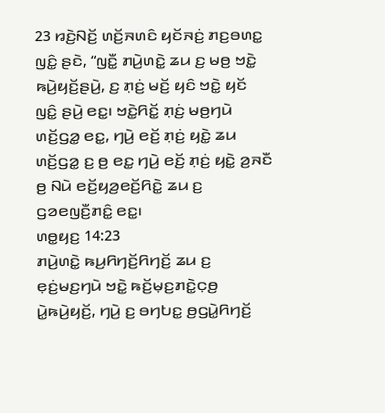23 ꤙꤢꤧ꤬ꤡꤢꤩ꤬ ꤛꤢꤩ꤬ꤏꤛꤢꤨ ꤟꤢꤩꤏꤢꤦ꤬ ꤊꤢ꤬ꤋꤛꤢ꤭ ꤜꤢꤨ꤭ ꤔꤢꤧ, “ꤜꤢꤪ꤭ ꤊꤣꤧ꤬ꤛꤢꤧ꤭ ꤘꤣ ꤢ꤬ ꤗꤥ꤬ ꤠꤢꤧ꤭ ꤒꤣꤧ꤬ꤟꤢꤩ꤬ꤔꤣꤧ꤬, ꤢ꤬ ꤊ꤫ꤢꤦ꤬ ꤗꤢꤩ꤬ ꤟꤢꤨ ꤠꤢꤧ꤭ ꤟꤢꤩ ꤜꤢꤨ꤭ ꤔꤣꤧ꤬ ꤕꤢ꤭꤯ ꤠꤢꤧ꤭ꤖꤢꤩ꤭ ꤊ꤫ꤢꤦ꤬ ꤗꤥ꤬ꤚꤣꤧ ꤛꤢꤩ꤬ꤞꤤ꤭ ꤕꤢ꤭, ꤚꤣꤧ꤬ ꤕꤢꤩ꤬ ꤊ꤫ꤢꤦ꤬ ꤟꤢꤧ꤭ ꤘꤣ ꤛꤢꤩ꤬ꤞꤤ꤭ ꤢ꤬ ꤥ꤬ ꤕꤢ꤭ ꤚꤣꤧ꤬ ꤕꤢꤩ꤬ ꤊ꤫ꤢꤦ꤬ ꤟꤢꤧ꤭ ꤤ꤬ꤏꤢꤪ ꤥ꤬ ꤡꤣꤧ ꤕꤢꤩ꤬ꤟꤤ꤬ꤕꤢꤩ꤬ꤖꤢꤧ꤭ ꤘꤣ ꤢ꤬ ꤞꤤꤕꤜꤢꤪ꤬ꤊꤢꤨ꤭ ꤕꤢ꤭꤯
ꤛꤥ꤭ꤟꤢ꤬ 14:23
ꤊꤣꤧ꤬ꤛꤢꤧ꤭ ꤒꤣ꤬ꤖꤚꤢꤩ꤬ꤖꤚꤢꤩ꤬ ꤘꤣ ꤢ꤬ ꤕ꤫ꤢꤦ꤬ꤗꤢ꤬ꤚꤣꤧ ꤠꤢꤧ꤭ ꤒꤢꤩ꤬ꤗ꤫ꤢ꤬ꤊꤢꤧ꤭ꤍ꤫ꤥ꤬ ꤣꤧ꤭ꤒꤣꤧ꤬ꤟꤢꤩ꤬, ꤚꤣꤧ꤬ ꤢ꤬ ꤋꤚꤝꤢ꤭ ꤥ꤬ꤞꤣꤧ꤭ꤖꤚꤢꤩ꤬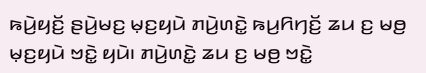ꤒꤣꤧ꤬ꤟꤢꤩ꤬ ꤔꤣꤧ꤬ꤗꤢ꤬ ꤗ꤫ꤢ꤬ꤟꤣꤧ ꤊꤣꤧ꤬ꤛꤢꤧ꤭ ꤒꤣ꤬ꤖꤚꤢꤩ꤬ ꤘꤣ ꤢ꤬ ꤗꤥ꤬ ꤗ꤫ꤢ꤬ꤟꤣꤧ ꤠꤢꤧ꤭ ꤟꤣꤧ꤯ ꤊꤣꤧ꤬ꤛꤢꤧ꤭ ꤘꤣ ꤢ꤬ ꤗꤥ꤬ ꤠꤢꤧ꤭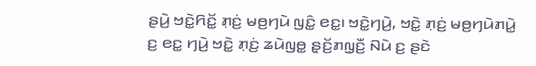ꤔꤣꤧ꤬ ꤠꤢꤧ꤭ꤖꤢꤩ꤭ ꤊ꤫ꤢꤦ꤬ ꤗꤥ꤬ꤚꤣꤧ ꤜꤢꤨ꤭ ꤕꤢ꤭꤯ ꤠꤢꤧ꤭ꤚꤣꤧ꤬, ꤠꤢꤧ꤭ ꤊ꤫ꤢꤦ꤬ ꤗꤥ꤬ꤚꤣꤧꤊꤣꤧ꤭ ꤢ꤬ ꤕꤢ꤭ ꤚꤣꤧ꤬ ꤠꤢꤧ꤭ ꤊ꤫ꤢꤦ꤬ ꤘꤣꤧꤜꤥ꤭ ꤔ꤫ꤢꤩ꤬ꤊꤜ꤫ꤢꤪ꤬ ꤡꤣꤧ ꤢ꤬ ꤔꤢꤧ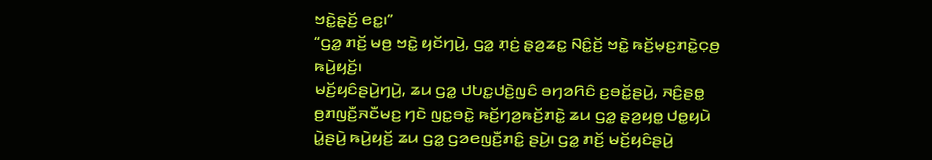ꤠꤢꤧ꤭ꤔ꤫ꤢꤩ꤬ ꤕꤢ꤭꤯”
“ꤞꤤ꤭ ꤊꤢꤩ꤬ ꤗꤥ꤬ ꤠꤢꤧ꤭ ꤟꤢꤩꤚꤣꤧ꤬, ꤞꤤ꤭ ꤊ꤫ꤢꤦ꤬ ꤔ꤫ꤤ꤬ꤘꤢ꤭ ꤡꤢꤨ꤭ꤢꤩ꤬ ꤠꤢꤧ꤭ ꤒꤢꤩ꤬ꤗ꤫ꤢ꤬ꤊꤢꤧ꤭ꤍ꤫ꤥ꤬ ꤒꤣꤧ꤬ꤟꤢꤩ꤬꤯
ꤗꤢꤩ꤬ꤟꤢꤨꤔꤣꤧ꤬ꤚꤣꤧ꤬, ꤘꤣ ꤞꤤ꤭ ꤓꤝꤢ꤭ꤓꤢꤧ꤬ꤜꤢꤨ ꤋꤚꤤꤖꤢꤨ ꤢ꤬ꤋꤢꤩ꤭ꤔꤣꤧ꤬, ꤏꤢꤨ꤬ꤔꤥ꤭ ꤥ꤬ꤊꤜꤢꤪ꤬ꤏꤢꤪꤗꤢ꤬ ꤚꤢꤧ ꤜꤢ꤭ꤋꤢꤧ꤭ ꤒꤢꤩ꤬ꤚꤤ꤬ꤒꤢꤩ꤬ꤊꤢꤧ꤭ ꤘꤣ ꤞꤤ꤭ ꤔ꤫ꤤ꤬ꤟꤥ꤭ ꤓꤥ꤭ꤟꤣꤧ ꤣꤧ꤭ꤔꤣꤧ꤬ ꤒꤣꤧ꤬ꤟꤢꤩ꤬ ꤘꤣ ꤞꤤ꤭ ꤞꤤꤕꤜꤢꤪ꤬ꤊꤢꤨ꤭ ꤔꤣꤧ꤬꤯ ꤞꤤ꤭ ꤊꤢꤩ꤬ ꤗꤢꤩ꤬ꤟꤢꤨꤔꤣꤧ꤬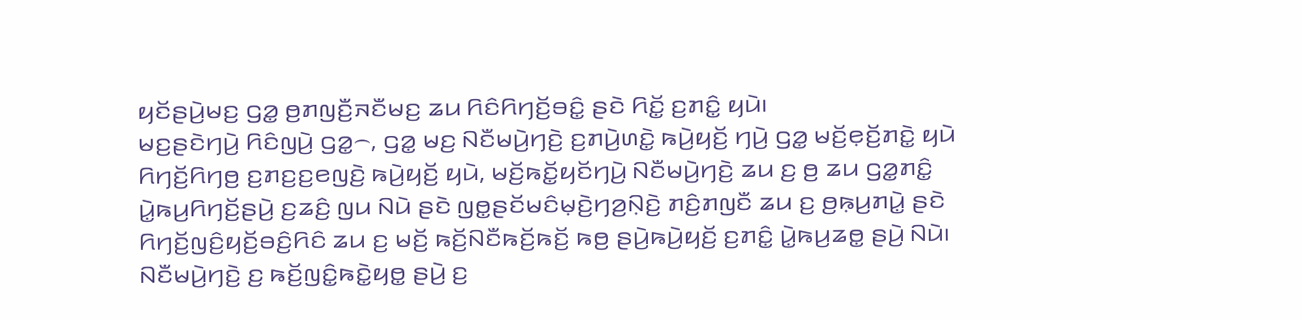ꤟꤢꤩꤔꤣꤧ꤬ꤗꤢ꤬ ꤞꤤ꤭ ꤥ꤬ꤊꤜꤢꤪ꤬ꤏꤢꤪꤗꤢ꤬ ꤘꤣ ꤖꤢꤨꤖꤚꤢꤩ꤬ꤋꤢꤨ꤭ ꤔꤢꤧ ꤖꤢꤩ꤭ ꤢ꤬ꤊꤢꤨ꤭ ꤟꤣꤧ꤯
ꤗꤢ꤬ꤔꤢꤧꤚꤣꤧ꤬ ꤖꤢꤨꤜꤣꤧ꤬ ꤞꤤ꤭꤮, ꤞꤤ꤭ ꤗꤢ꤬ ꤡꤢꤪꤗꤣꤧ꤬ꤚꤢꤧ꤬ ꤢ꤬ꤊꤣꤧ꤬ꤛꤢꤧ꤭ ꤒꤣꤧ꤬ꤟꤢꤩ꤬ ꤚꤣꤧ꤬ ꤞꤤ꤭ ꤗꤢꤩ꤬ꤕ꤫ꤢꤩ꤬ꤊꤢꤧ꤭ ꤟꤣꤧ ꤖꤚꤢꤩ꤬ꤖꤚꤥ꤬ ꤢ꤬ꤊꤢ꤬ꤢ꤬ꤕꤜꤢꤧ꤬ ꤒꤣꤧ꤬ꤟꤢꤩ꤬ ꤟꤣꤧ, ꤗꤢꤩ꤬ꤒꤢꤩ꤭ꤟꤢꤩꤚꤣꤧ꤬ ꤡꤢꤪꤗꤣꤧ꤬ꤚꤢꤧ꤬ ꤘꤣ ꤢ꤬ ꤥ꤬ ꤘꤣ ꤞꤤ꤭ꤊꤢꤨ꤭ ꤣꤧ꤭ꤒꤣ꤬ꤖꤚꤢꤩ꤬ꤔꤣꤧ꤬ ꤢ꤬ꤘꤢꤨ꤬ ꤜꤣ ꤡꤣꤧ ꤔꤢꤧ ꤜꤥ꤭ꤔꤢꤩꤗꤢꤨꤗ꤫ꤢꤧ꤬ꤚꤤ꤬ꤡ꤫ꤢꤧ꤬ ꤊꤢꤨ꤬ꤊꤜꤢꤪ ꤘꤣ ꤢ꤬ ꤥ꤬ꤒ꤫ꤣ꤬ꤊꤣꤧ꤭ ꤔꤢꤧ ꤖꤚꤢꤩ꤬ꤜꤢꤨ꤬ꤟꤢꤩ꤬ꤋꤢꤨ꤬ꤖꤢꤨ ꤘꤣ ꤢ꤬ ꤗꤢꤩ꤬ ꤒꤢꤩ꤬ꤡꤢꤪꤒꤢꤩ꤬ꤒꤢꤩ꤬ ꤒꤥ꤬ ꤔꤣꤧ꤬ꤒꤣꤧ꤬ꤟꤢꤩ꤬ ꤢ꤬ꤊꤢꤨ꤭ ꤣꤧ꤭ꤒꤣ꤬ꤘꤥ꤭ ꤔꤣꤧ꤬ ꤡꤣꤧ꤯
ꤡꤢꤪꤗꤣꤧ꤬ꤚꤢꤧ꤬ ꤢ꤬ ꤒꤢꤩ꤬ꤜꤢꤨ꤭ꤒꤢꤧ꤭ꤟꤥ꤭ ꤔꤣꤧ꤬ ꤢ꤬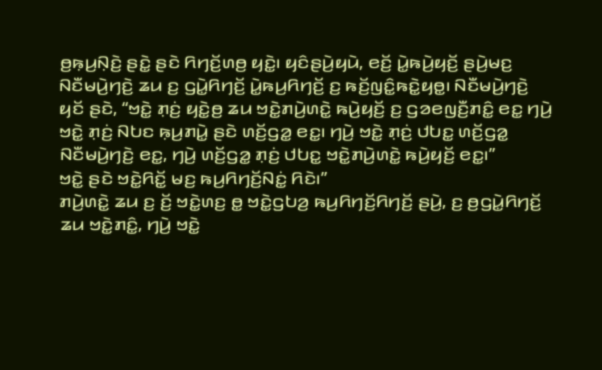ꤥ꤬ꤒ꤫ꤣ꤬ꤡ꤫ꤢꤧ꤬ ꤔꤢꤧ꤭ ꤔꤢꤧ ꤖꤚꤢꤩ꤬ꤛꤥ꤬ ꤟꤢꤧ꤭꤯ ꤟꤢꤨꤔꤣꤧ꤬ꤟꤣꤧ, ꤕꤢꤩ꤬ ꤣꤧ꤭ꤒꤣꤧ꤬ꤟꤢꤩ꤬ ꤔꤣꤧ꤬ꤗꤢ꤬ ꤡꤢꤪꤗꤣꤧ꤬ꤚꤢꤧ꤬ ꤘꤣ ꤢ꤬ ꤞꤣꤧ꤭ꤖꤚꤢꤩ꤬ ꤣꤧ꤭ꤒꤣ꤬ꤖꤚꤢꤩ꤬ ꤢ꤬ ꤒꤢꤩ꤬ꤜꤢꤨ꤭ꤒꤢꤧ꤭ꤟꤥ꤭꤯ ꤡꤢꤪꤗꤣꤧ꤬ꤚꤢꤧ꤬ ꤟꤢꤩ ꤔꤢꤧ, “ꤠꤢꤧ꤭ ꤊ꤫ꤢꤦ꤬ ꤟꤢꤧ꤭ꤥ꤬ ꤘꤣ ꤠꤢꤧ꤭ꤊꤣꤧ꤬ꤛꤢꤧ꤭ ꤒꤣꤧ꤬ꤟꤢꤩ꤬ ꤢ꤬ ꤞꤤꤕꤜꤢꤪ꤬ꤊꤢꤨ꤭ ꤕꤢ꤭ ꤚꤣꤧ꤬ ꤠꤢꤧ꤭ ꤊ꤫ꤢꤦ꤬ ꤡꤝꤢ ꤒ꤫ꤣ꤬ꤊꤣꤧ꤭ ꤔꤢꤧ ꤛꤢꤩ꤬ꤞꤤ꤭ ꤕꤢ꤭꤯ ꤚꤣꤧ꤬ ꤠꤢꤧ꤭ ꤊ꤫ꤢꤦ꤬ ꤓꤝꤢ꤭ ꤛꤢꤩ꤬ꤞꤤ꤭ ꤡꤢꤪꤗꤣꤧ꤬ꤚꤢꤧ꤬ ꤕꤢ꤭, ꤚꤣꤧ꤬ ꤛꤢꤩ꤬ꤞꤤ꤭ ꤊ꤫ꤢꤦ꤬ ꤓꤝꤢ꤭ ꤠꤢꤧ꤭ꤊꤣꤧ꤬ꤛꤢꤧ꤭ ꤒꤣꤧ꤬ꤟꤢꤩ꤬ ꤕꤢ꤭꤯”
ꤠꤢꤧ꤭ ꤔꤢꤧ ꤠꤢꤧ꤭ꤖꤢꤩ꤭ ꤗꤢ꤬ ꤒꤣ꤬ꤖꤚꤢꤩ꤬ꤡꤢꤦ꤭ ꤖꤢꤧ꤯”
ꤊꤣꤧ꤬ꤛꤢꤧ꤭ ꤘꤣ ꤢ꤬ ꤢꤩ꤬ ꤠꤢꤧ꤭ꤛꤢ꤬ ꤥ꤭ ꤠꤢꤧ꤭ꤞꤝꤤ꤬ ꤒꤣ꤬ꤖꤚꤢꤩ꤬ꤖꤚꤢꤩ꤬ ꤔꤣꤧ꤬, ꤢ꤬ ꤥ꤬ꤞꤣꤧ꤭ꤖꤚꤢꤩ꤬ ꤘꤣ ꤠꤢꤧ꤭ꤊꤢꤨ꤭, ꤚꤣꤧ꤬ ꤠꤢꤧ꤭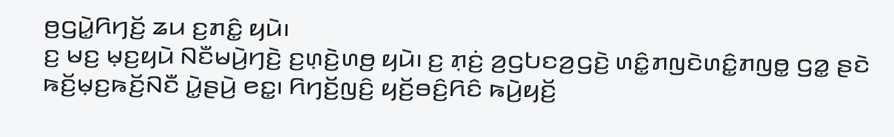ꤥ꤬ꤞꤣꤧ꤭ꤖꤚꤢꤩ꤬ ꤘꤣ ꤢ꤬ꤊꤢꤨ꤭ ꤟꤣꤧ꤯
ꤢ꤬ ꤗꤢ꤬ ꤗ꤫ꤢ꤬ꤟꤣꤧ ꤡꤢꤪꤗꤣꤧ꤬ꤚꤢꤧ꤬ ꤢ꤬ꤛ꤫ꤢꤧ꤬ꤛꤥ꤬ ꤟꤣꤧ꤯ ꤢ꤬ ꤊ꤫ꤢꤦ꤬ ꤤ꤬ꤞꤝꤢꤤ꤬ꤞꤢꤧ꤬ ꤛꤢꤨ꤭ꤊꤜꤢꤧꤛꤢꤨ꤭ꤊꤜꤥ꤭ ꤞꤤ꤭ ꤔꤢꤧ ꤒꤢꤩ꤬ꤗ꤫ꤢ꤬ꤒꤢꤩ꤬ꤡꤢꤪ ꤣꤧ꤭ꤔꤣꤧ꤬ ꤕꤢ꤭꤯ ꤖꤚꤢꤩ꤬ꤜꤢꤨ꤬ ꤟꤢꤩ꤬ꤋꤢꤨ꤬ꤖꤢꤨ ꤒꤣꤧ꤬ꤟꤢꤩ꤬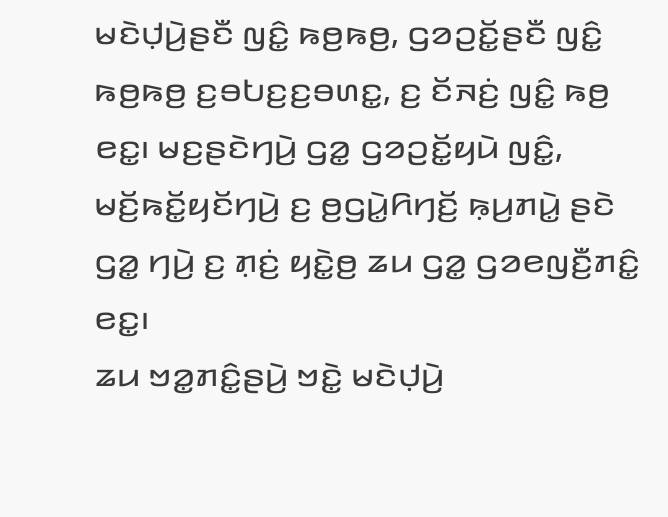ꤗꤢꤧꤓ꤫ꤣꤧ꤬ꤔꤢꤪ ꤜꤢꤨ꤭ ꤒꤥ꤬ꤒꤥ꤬, ꤞꤤꤑꤢꤩ꤭ꤔꤢꤪ ꤜꤢꤨ꤭ ꤒꤥ꤬ꤒꤥ꤬ ꤢ꤬ꤋꤝꤢ꤬ꤢ꤬ꤋꤛꤢ꤭, ꤢ꤬ ꤢꤩꤏꤢꤦ꤬ ꤜꤢꤨ꤭ ꤒꤥ꤬ ꤕꤢ꤭꤯ ꤗꤢ꤬ꤔꤢꤧꤚꤣꤧ꤬ ꤞꤤ꤭ ꤞꤤꤑꤢꤩ꤭ꤟꤣꤧ ꤜꤢꤨ꤭, ꤗꤢꤩ꤬ꤒꤢꤩ꤭ꤟꤢꤩꤚꤣꤧ꤬ ꤢ꤬ ꤥ꤬ꤞꤣꤧ꤭ꤖꤚꤢꤩ꤬ ꤒ꤫ꤣ꤬ꤊꤣꤧ꤭ ꤔꤢꤧ ꤞꤤ꤭ ꤚꤣꤧ꤬ ꤢ꤬ ꤊ꤫ꤢꤦ꤬ ꤟꤢꤧ꤭ꤥ꤬ ꤘꤣ ꤞꤤ꤭ ꤞꤤꤕꤜꤢꤪ꤬ꤊꤢꤨ꤭ ꤕꤢ꤭꤯
ꤘꤣ ꤠꤤ꤭ꤊꤢꤨ꤭ꤔꤣꤧ꤬ ꤠꤢꤧ꤭ ꤗꤢꤧꤓ꤫ꤣꤧ꤬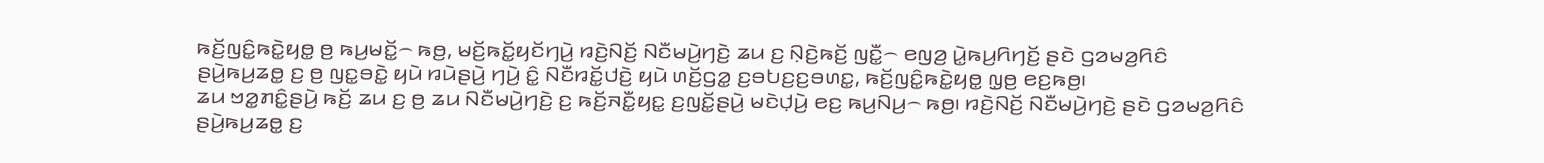ꤒꤢꤩ꤬ꤜꤢꤨ꤭ꤒꤢꤧ꤭ꤟꤥ꤭ ꤥ꤬ ꤒꤣ꤬ꤗꤢꤩ꤭꤮ ꤒꤥ꤬, ꤗꤢꤩ꤬ꤒꤢꤩ꤭ꤟꤢꤩꤚꤣꤧ꤬ ꤙꤢꤧ꤬ꤡꤢꤩ꤬ ꤡꤢꤪꤗꤣꤧ꤬ꤚꤢꤧ꤬ ꤘꤣ ꤢ꤬ ꤡ꤫ꤢꤧ꤬ꤒꤢꤩ꤬ ꤜꤢꤪ꤭꤮ ꤕꤜꤤ꤬ ꤣꤧ꤭ꤒꤣ꤬ꤖꤚꤢꤩ꤬ ꤔꤢꤧ ꤞꤤꤗꤤ꤬ꤖꤢꤨ ꤔꤣꤧ꤬ꤒꤣ꤬ꤘꤥ꤭ ꤢ꤬ ꤥ꤬ ꤜꤢ꤭ꤋꤢꤧ꤭ ꤟꤣꤧ ꤙꤣꤧꤔꤣꤧ꤬ ꤚꤣꤧ꤬ ꤢꤨ꤭ ꤡꤢꤪꤙꤢꤩ꤭ꤓꤢꤧ꤬ ꤟꤣꤧ ꤛꤢꤩ꤬ꤞꤤ꤭ ꤢ꤬ꤋꤝꤢ꤬ꤢ꤬ꤋꤛꤢ꤭, ꤒꤢꤩ꤬ꤜꤢꤨ꤭ꤒꤢꤧ꤭ꤟꤥ꤭ ꤜ꤫ꤥ꤬ ꤕꤢ꤬ꤒꤥ꤬꤯
ꤘꤣ ꤠꤤ꤭ꤊꤢꤨ꤭ꤔꤣꤧ꤬ ꤒꤢꤩ꤬ ꤘꤣ ꤢ꤬ ꤥ꤬ ꤘꤣ ꤡꤢꤪꤗꤣꤧ꤬ꤚꤢꤧ꤬ ꤢ꤬ ꤒꤢꤩ꤬ꤏꤢꤪ꤭ꤟꤢ꤭ ꤢ꤬ꤜꤢꤩ꤭ꤔꤣꤧ꤬ ꤗꤢꤧꤓ꤫ꤣꤧ꤬ ꤕꤢ꤬ ꤒꤣ꤬ꤡꤣ꤬꤮ ꤒꤥ꤬꤯ ꤙꤢꤧ꤬ꤡꤢꤩ꤬ ꤡꤢꤪꤗꤣꤧ꤬ꤚꤢꤧ꤬ ꤔꤢꤧ ꤞꤤꤗꤤ꤬ꤖꤢꤨ ꤔꤣꤧ꤬ꤒꤣ꤬ꤘꤥ꤭ ꤢ꤬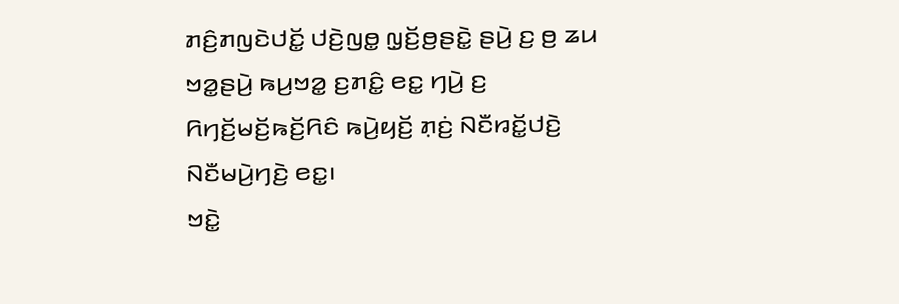ꤊꤢꤨ꤬ꤊꤜꤢꤧꤓꤢꤩ꤭ ꤓꤢꤧ꤬ꤜꤥ꤭ ꤜ꤫ꤢꤩ꤬ꤥ꤬ꤔꤢꤧ꤭ ꤔꤣꤧ꤬ ꤢ꤬ ꤥ꤬ ꤘꤣ ꤠꤤ꤭ꤔꤣꤧ꤬ ꤒꤣ꤬ꤠꤤ꤭ ꤢ꤬ꤊꤢꤨ꤭ ꤕꤢ꤭ ꤚꤣꤧ꤬ ꤢ꤬ ꤖꤚꤢꤩ꤬ꤗꤢꤩ꤬ꤒꤢꤩ꤬ꤖꤢꤨ ꤒꤣꤧ꤬ꤟꤢꤩ꤬ ꤊ꤫ꤢꤦ꤬ ꤡꤢꤪꤙꤢꤩ꤭ꤓꤢꤧ꤬ ꤡꤢꤪꤗꤣꤧ꤬ꤚꤢꤧ꤬ ꤕꤢ꤭꤯
ꤠꤢꤧ꤭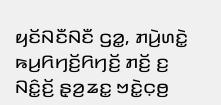ꤟꤢꤩꤡꤢꤪꤡꤢꤪ ꤞꤤ꤭, ꤊꤣꤧ꤬ꤛꤢꤧ꤭ ꤒꤣ꤬ꤖꤚꤢꤩ꤬ꤖꤚꤢꤩ꤬ ꤊꤢꤩ꤬ ꤢ꤬ ꤡꤢꤨ꤭ꤢꤩ꤬ ꤔ꤫ꤤ꤬ꤘꤢ꤭ ꤠꤢꤧ꤭ꤍ꤫ꤥ꤬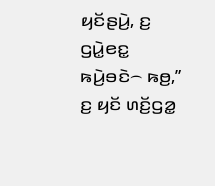ꤟꤢꤩꤔꤣꤧ꤬, ꤢ꤬ ꤞꤣꤧ꤭ꤕꤢ꤭ ꤒꤣꤧ꤬ꤋꤢꤧ꤮ ꤒꤥ꤬,” ꤢ꤬ ꤟꤢꤩ ꤛꤢꤩ꤬ꤞꤤ꤭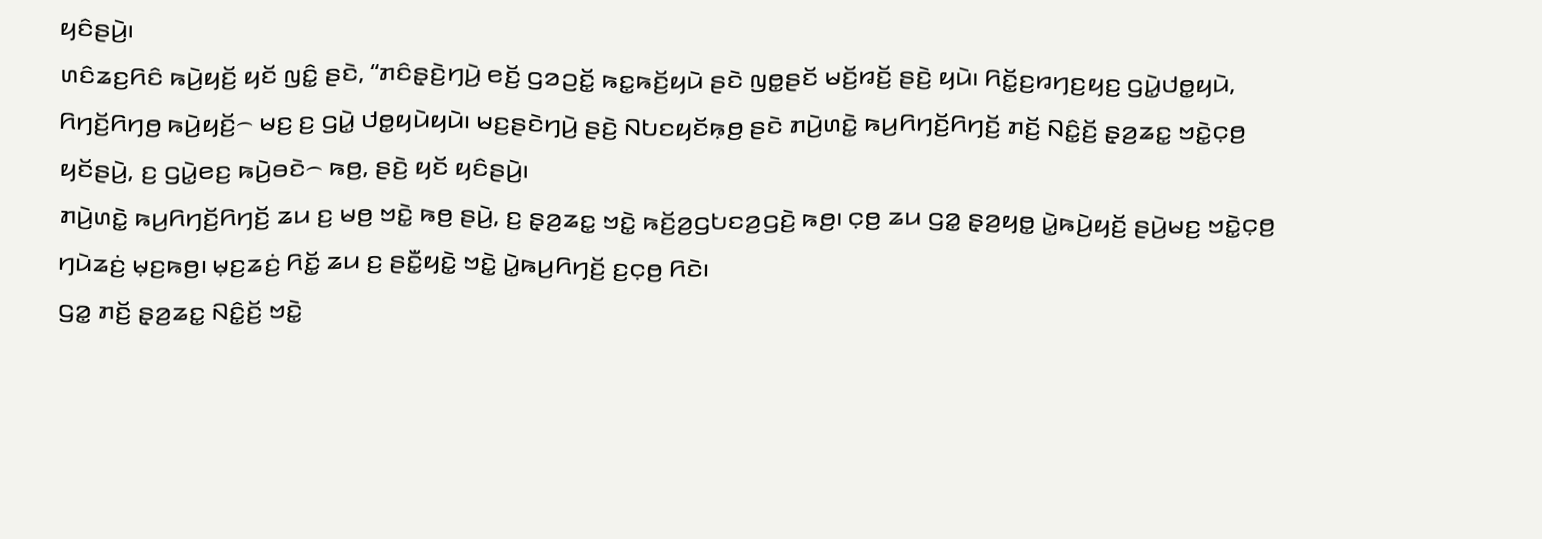ꤟꤢꤨꤔꤣꤧ꤬꤯
ꤛꤢꤨꤘꤢ꤬ꤖꤢꤨ ꤒꤣꤧ꤬ꤟꤢꤩ꤬ ꤟꤢꤩ ꤜꤢꤨ꤭ ꤔꤢꤧ, “ꤊꤢꤨꤔ꤫ꤢꤧ꤬ꤚꤣꤧ꤬ ꤕꤢꤩ꤬ ꤞꤤꤑꤢꤩ꤭ ꤒꤢ꤭ꤒꤢꤩ꤬ꤟꤣꤧ ꤔꤢꤧ ꤜꤥ꤭ꤔꤢꤩ ꤗꤢꤩ꤬ꤙꤢꤩ꤬ ꤔꤢꤧ꤬ ꤟꤣꤧ꤯ ꤖꤢꤩ꤭ꤢ꤬ꤙꤚꤢ꤬ꤟꤢ꤬ ꤞꤣꤧ꤭ꤓꤥ꤭ꤟꤣꤧ, ꤖꤚꤢꤩ꤬ꤖꤚꤥ꤬ ꤒꤣꤧ꤬ꤟꤢꤩ꤬꤮ ꤗꤢ꤬ ꤢ꤬ ꤞꤣꤧ꤭ ꤓꤥ꤭ꤟꤣꤧꤟꤣꤧ꤯ ꤗꤢ꤬ꤔꤢꤧꤚꤣꤧ꤬ ꤔꤢꤧ꤬ ꤡꤝꤢꤟꤢꤩꤒ꤫ꤥ꤬ ꤔꤢꤧ ꤊꤣꤧ꤬ꤛꤢꤧ꤭ ꤒꤣ꤬ꤖꤚꤢꤩ꤬ꤖꤚꤢꤩ꤬ ꤊꤢꤩ꤬ ꤡꤢꤨ꤭ꤢꤩ꤬ ꤔ꤫ꤤ꤬ꤘꤢ꤭ ꤠꤢꤧ꤭ꤍ꤫ꤥ꤬ ꤟꤢꤩꤔꤣꤧ꤬, ꤢ꤬ ꤞꤣꤧ꤭ꤕꤢ꤬ ꤒꤣꤧ꤬ꤋꤢꤧ꤮ ꤒꤥ꤬, ꤔꤢꤧ꤬ ꤟꤢꤩ ꤟꤢꤨꤔꤣꤧ꤬꤯
ꤊꤣꤧ꤬ꤛꤢꤧ꤭ ꤒꤣ꤬ꤖꤚꤢꤩ꤬ꤖꤚꤢꤩ꤬ ꤘꤣ ꤢ꤬ ꤗꤥ꤬ ꤠꤢꤧ꤭ ꤒꤥ꤬ ꤔꤣꤧ꤬, ꤢ꤬ ꤔ꤫ꤤ꤬ꤘꤢ꤭ ꤠꤢꤧ꤭ ꤒꤢꤩ꤬ꤤ꤬ꤞꤝꤢꤤ꤬ꤞꤢꤧ꤬ ꤒꤥ꤬꤯ ꤍ꤫ꤥ꤬ ꤘꤣ ꤞꤤ꤭ ꤔ꤫ꤤ꤬ꤟꤥ꤭ ꤣꤧ꤭ꤒꤣꤧ꤬ꤟꤢꤩ꤬ ꤔꤣꤧ꤬ꤗꤢ꤬ ꤠꤢꤧ꤭ꤍ꤫ꤥ꤬ ꤚꤣꤧꤘꤢꤦ꤬ ꤗ꤫ꤢ꤬ꤒꤥ꤬꤯ ꤗ꤫ꤢ꤬ꤘꤢꤦ꤬ ꤖꤢꤩ꤭ ꤘꤣ ꤢ꤬ ꤔꤢꤪ꤭ꤟꤢꤧ꤭ ꤠꤢꤧ꤭ ꤣꤧ꤭ꤒꤣ꤬ꤖꤚꤢꤩ꤬ ꤢ꤬ꤍ꤫ꤥ꤬ ꤖꤢꤧ꤯
ꤞꤤ꤭ ꤊꤢꤩ꤬ ꤔ꤫ꤤ꤬ꤘꤢ꤭ ꤡꤢꤨ꤭ꤢꤩ꤬ ꤠꤢꤧ꤭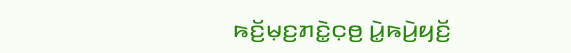ꤒꤢꤩ꤬ꤗ꤫ꤢ꤬ꤊꤢꤧ꤭ꤍ꤫ꤥ꤬ ꤣꤧ꤭ꤒꤣꤧ꤬ꤟꤢꤩ꤬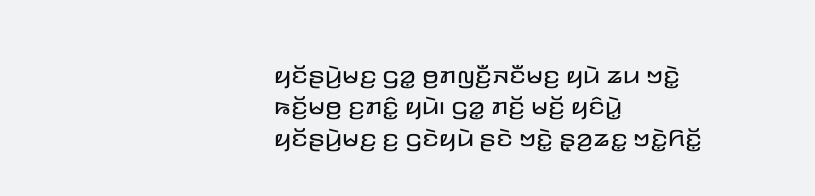ꤟꤢꤩꤔꤣꤧ꤬ꤗꤢ꤬ ꤞꤤ꤭ ꤥ꤬ꤊꤜꤢꤪ꤬ꤏꤢꤪꤗꤢ꤬ ꤟꤣꤧ ꤘꤣ ꤠꤢꤧ꤭ ꤒꤢꤩ꤬ꤗꤥ꤬ ꤢ꤬ꤊꤢꤨ꤭ ꤟꤣꤧ꤯ ꤞꤤ꤭ ꤊꤢꤩ꤬ ꤗꤢꤩ꤬ ꤟꤢꤨꤣꤧ꤭ ꤟꤢꤩꤔꤣꤧ꤬ꤗꤢ꤬ ꤢ꤬ ꤞꤢꤧꤟꤣꤧ ꤔꤢꤧ ꤠꤢꤧ꤭ ꤔ꤫ꤤ꤬ꤘꤢ꤭ ꤠꤢꤧ꤭ꤖꤢꤩ꤭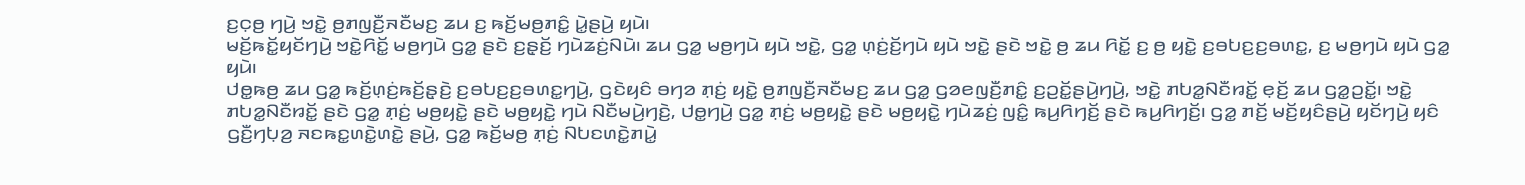ꤢ꤬ꤍ꤫ꤥ꤬ ꤚꤣꤧ꤬ ꤠꤢꤧ꤭ ꤥ꤬ꤊꤜꤢꤪ꤬ꤏꤢꤪꤗꤢ꤬ ꤘꤣ ꤢ꤬ ꤒꤢꤩ꤬ꤗꤥ꤬ꤊꤢꤨ꤭ ꤣꤧ꤭ꤔꤣꤧ꤬ ꤟꤣꤧ꤯
ꤗꤢꤩ꤬ꤒꤢꤩ꤭ꤟꤢꤩꤚꤣꤧ꤬ ꤠꤢꤧ꤭ꤖꤢꤩ꤭ ꤗꤥ꤬ꤚꤣꤧ ꤞꤤ꤭ ꤔꤢꤧ ꤢ꤬ꤔ꤫ꤢꤩ꤬ ꤚꤣꤧꤘꤢꤦ꤬ꤡꤣꤧ꤯ ꤘꤣ ꤞꤤ꤭ ꤗꤥ꤬ꤚꤣꤧ ꤟꤣꤧ ꤠꤢꤧ꤭, ꤞꤤ꤭ ꤛ꤫ꤢꤦ꤬ꤢꤩ꤬ꤚꤣꤧ ꤟꤣꤧ ꤠꤢꤧ꤭ ꤔꤢꤧ ꤠꤢꤧ꤭ ꤥ꤬ ꤘꤣ ꤖꤢꤩ꤭ ꤢ꤬ ꤥ꤬ ꤟꤢꤧ꤭ ꤢ꤬ꤋꤝꤢ꤬ꤢ꤬ꤋꤛꤢ꤭, ꤢ꤬ ꤗꤥ꤬ꤚꤣꤧ ꤟꤣꤧ ꤞꤤ꤭ ꤟꤣꤧ꤯
ꤓꤥ꤭ꤒꤥ꤬ ꤘꤣ ꤞꤤ꤭ ꤒꤢꤩ꤬ꤛ꤫ꤢꤦ꤬ꤒꤢꤩ꤬ꤔ꤫ꤢꤧ꤬ ꤢ꤬ꤋꤝꤢ꤬ꤢ꤬ꤋꤛꤢ꤭ꤚꤣꤧ꤬, ꤞꤢꤧꤟꤢꤨ ꤋꤚꤤ ꤊ꤫ꤢꤦ꤬ ꤟꤢꤧ꤭ ꤥ꤬ꤊꤜꤢꤪ꤬ꤏꤢꤪꤗꤢ꤬ ꤘꤣ ꤞꤤ꤭ ꤞꤤꤕꤜꤢꤪ꤬ꤊꤢꤨ꤭ ꤢ꤬ꤑꤢꤩ꤭ꤔꤣꤧ꤬ꤚꤣꤧ꤬, ꤠꤢꤧ꤭ ꤊꤝꤤ꤭ꤡꤢꤪꤙꤢꤩ꤭ ꤕ꤫ꤢꤩ꤬ ꤘꤣ ꤞꤤ꤭ꤑꤢꤩ꤭꤯ ꤠꤢꤧ꤭ ꤊꤝꤤ꤭ꤡꤢꤪꤙꤢꤩ꤭ ꤔꤢꤧ ꤞꤤ꤭ ꤊ꤫ꤢꤦ꤬ ꤗꤥ꤬ꤟꤢꤧ꤭ ꤔꤢꤧ ꤗꤥ꤬ꤟꤢꤧ꤭ ꤚꤣꤧ ꤡꤢꤪꤗꤣꤧ꤬ꤚꤢꤧ꤬, ꤓꤥ꤭ꤚꤣꤧ꤬ ꤞꤤ꤭ ꤊ꤫ꤢꤦ꤬ ꤗꤥ꤬ꤟꤢꤧ꤭ ꤔꤢꤧ ꤗꤥ꤬ꤟꤢꤧ꤭ ꤚꤣꤧꤘꤢꤦ꤬ ꤜꤢꤨ꤭ ꤒꤣ꤬ꤖꤚꤢꤩ꤬ ꤔꤢꤧ ꤒꤣ꤬ꤖꤚꤢꤩ꤬꤯ ꤞꤤ꤭ ꤊꤢꤩ꤬ ꤗꤢꤩ꤬ꤟꤢꤨꤔꤣꤧ꤬ ꤟꤢꤩꤚꤣꤧ꤬ ꤟꤢꤨ ꤞꤢꤪ꤬ꤚꤝ꤫ꤤ꤬ ꤏꤢꤒꤢ꤭ꤛꤢꤧ꤭ꤛꤢꤧ꤭ ꤔꤣꤧ꤬, ꤞꤤ꤭ ꤒꤢꤩ꤬ꤗꤥ꤬ ꤊ꤫ꤢꤦ꤬ ꤡꤝꤢꤛꤢꤧ꤭ꤊꤣꤧ꤭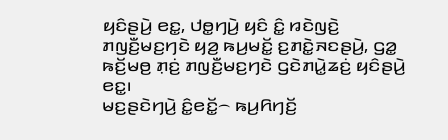ꤟꤢꤨꤔꤣꤧ꤬ ꤕꤢ꤭, ꤓꤥ꤭ꤚꤣꤧ꤬ ꤟꤢꤨ ꤢꤨ꤭ ꤙꤢꤧꤜꤢꤧ꤬ ꤊꤜꤢꤪ꤬ꤗꤢ꤬ꤚꤢꤧ ꤟꤤ꤬ ꤒꤣ꤬ꤗꤢꤩ꤭ ꤢ꤬ꤊꤢꤧ꤭ꤏꤢꤔꤣꤧ꤬, ꤞꤤ꤭ ꤒꤢꤩ꤬ꤗꤥ꤬ ꤊ꤫ꤢꤦ꤬ ꤊꤜꤢꤪ꤬ꤗꤢ꤬ꤚꤢꤧ ꤞꤢꤧꤊꤣꤧ꤭ꤘꤢꤦ꤬ ꤟꤢꤨꤔꤣꤧ꤬ ꤕꤢ꤭꤯
ꤗꤢ꤬ꤔꤢꤧꤚꤣꤧ꤬ ꤢꤨ꤭ꤕꤢꤩ꤭꤮ ꤒꤣ꤬ꤖꤚꤢꤩ꤬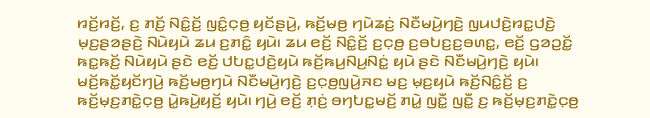ꤙꤢꤩ꤬ꤙꤢꤩ꤬, ꤢ꤬ ꤊꤢꤩ꤬ ꤡꤢꤨ꤭ꤢꤩ꤬ ꤜꤢꤨ꤭ꤍ꤫ꤥ꤬ ꤟꤢꤩꤔꤣꤧ꤬, ꤒꤢꤩ꤬ꤗꤥ꤬ ꤚꤣꤧꤘꤢꤦ꤬ ꤡꤢꤪꤗꤣꤧ꤬ꤚꤢꤧ꤬ ꤜꤣꤓꤢꤧ꤬ꤙꤢ꤭ꤓꤢꤧ꤬ ꤗ꤫ꤢ꤬ꤔꤤꤔꤢꤧ꤬ ꤡꤣꤧꤟꤣꤧ ꤘꤣ ꤢ꤬ꤊꤢꤨ꤭ ꤟꤣꤧ꤯ ꤘꤣ ꤕꤢꤩ꤬ ꤡꤢꤨ꤭ꤢꤩ꤬ ꤢ꤬ꤍ꤫ꤥ꤬ ꤢ꤬ꤋꤝꤢ꤬ꤢ꤬ꤋꤛꤢ꤭, ꤕꤢꤩ꤬ ꤞꤤꤑꤢꤩ꤭ ꤒꤢ꤭ꤒꤢꤩ꤬ ꤡꤣꤧꤟꤣꤧ ꤔꤢꤧ ꤕꤢꤩ꤬ ꤓꤝꤢ꤭ꤓꤢꤧ꤬ꤟꤣꤧ ꤒꤢꤩ꤬ꤒꤣ꤬ꤡꤣ꤬ꤡꤢꤦ꤭ ꤟꤣꤧ ꤔꤢꤧ ꤡꤢꤪꤗꤣꤧ꤬ꤚꤢꤧ꤬ ꤟꤣꤧ꤯
ꤗꤢꤩ꤬ꤒꤢꤩ꤭ꤟꤢꤩꤚꤣꤧ꤬ ꤒꤢꤩ꤬ꤗꤥ꤬ꤚꤣꤧ ꤡꤢꤪꤗꤣꤧ꤬ꤚꤢꤧ꤬ ꤢ꤬ꤍ꤫ꤥ꤬ꤜꤣꤧ꤬ꤏꤢ ꤗꤢ꤬ ꤗ꤫ꤢ꤬ꤟꤣꤧ ꤒꤢꤩ꤬ꤡꤢꤨ꤭ꤢꤩ꤬ ꤢ꤬ ꤒꤢꤩ꤬ꤗ꤫ꤢ꤬ꤊꤢꤧ꤭ꤍ꤫ꤥ꤬ ꤣꤧ꤭ꤒꤣꤧ꤬ꤟꤢꤩ꤬ ꤟꤣꤧ꤯ ꤚꤣꤧ꤬ ꤕꤢꤩ꤬ ꤊ꤫ꤢꤦ꤬ ꤋꤚꤝꤢ꤭ꤗꤢꤩ꤬ ꤊꤣꤧ꤭ ꤜꤢꤪ꤭ ꤜꤢꤪ꤭ ꤢ꤬ ꤒꤢꤩ꤬ꤗ꤫ꤢ꤬ꤊꤢꤧ꤭ꤍ꤫ꤥ꤬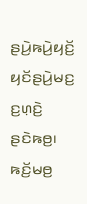ꤔꤣꤧ꤬ꤒꤣꤧ꤬ꤟꤢꤩ꤬ ꤟꤢꤩꤔꤣꤧ꤬ꤗꤢ꤬ ꤢ꤬ꤛ꤫ꤢꤧ꤬ ꤔꤢꤧꤒꤥ꤬꤯
ꤒꤢꤩ꤬ꤗꤥ꤬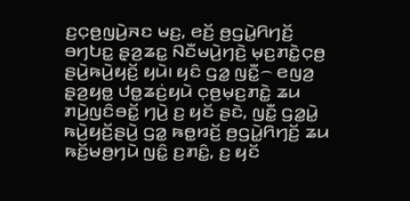ꤢ꤬ꤍ꤫ꤥ꤬ꤜꤣꤧ꤬ꤏꤢ ꤗꤢ꤬, ꤕꤢꤩ꤬ ꤥ꤬ꤞꤣꤧ꤭ꤖꤚꤢꤩ꤬ ꤋꤚꤝꤢ꤭ ꤔ꤫ꤤ꤬ꤘꤢ꤭ ꤡꤢꤪꤗꤣꤧ꤬ꤚꤢꤧ꤬ ꤗ꤫ꤢ꤬ꤊꤢꤧ꤭ꤍ꤫ꤥ꤬ ꤔꤣꤧ꤬ꤒꤣꤧ꤬ꤟꤢꤩ꤬ ꤟꤣꤧ꤯ ꤟꤢꤨ ꤞꤤ꤭ ꤜꤢꤪ꤭꤮ ꤕꤜꤤ꤬ ꤔ꤫ꤤ꤬ꤟꤥ꤭ ꤓꤥ꤭ꤘꤢꤦ꤬ꤟꤣꤧ ꤍ꤫ꤥ꤬ꤗ꤫ꤢ꤬ꤊꤢꤧ꤭ ꤘꤣ ꤊꤣꤧ꤬ꤜꤢꤨꤋꤢꤩ꤭ ꤚꤣꤧ꤬ ꤢ꤬ ꤟꤢꤩ ꤔꤢꤧ, ꤜꤢꤪ꤭ ꤞꤤ꤭ꤣꤧ꤭ ꤒꤣꤧ꤬ꤟꤢꤩ꤬ꤔꤣꤧ꤬ ꤞꤤ꤭ ꤒꤥ꤭ꤙꤢꤩ꤬ ꤥ꤬ꤞꤣꤧ꤭ꤖꤚꤢꤩ꤬ ꤘꤣ ꤒꤢꤩ꤬ꤗꤥ꤬ꤚꤣꤧ ꤜꤢꤨ꤭ ꤢ꤬ꤊꤢꤨ꤭, ꤢ꤬ ꤟꤢꤩ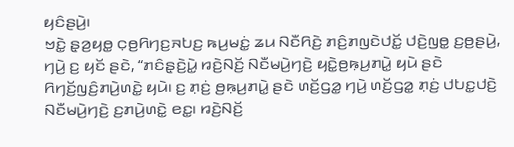ꤟꤢꤨꤔꤣꤧ꤬꤯
ꤠꤢꤧ꤭ ꤔ꤫ꤤ꤬ꤟꤥ꤭ ꤍ꤫ꤥ꤬ꤖꤚꤢ꤬ꤏꤝꤢ꤬ ꤒꤣ꤬ꤗꤢꤦ꤭ ꤘꤣ ꤡꤢꤪꤖꤢꤧ꤬ ꤊꤢꤨ꤬ꤊꤜꤢꤧꤓꤢꤩ꤭ ꤓꤢꤧ꤬ꤜꤥ꤭ ꤢ꤬ꤥ꤬ꤔꤣꤧ꤬, ꤚꤣꤧ꤬ ꤢ꤬ ꤟꤢꤩ ꤔꤢꤧ, “ꤊꤢꤨꤔ꤫ꤢꤧ꤬ꤣꤧ꤭ ꤙꤢꤧ꤬ꤡꤢꤩ꤬ ꤡꤢꤪꤗꤣꤧ꤬ꤚꤢꤧ꤬ ꤟꤢꤧ꤭ꤥ꤬ꤒ꤫ꤣ꤬ꤊꤣꤧ꤭ ꤟꤣꤧ ꤔꤢꤧ ꤖꤚꤢꤩ꤬ꤜꤢꤨ꤬ꤊꤣꤧ꤬ꤛꤢꤧ꤭ ꤟꤣꤧ꤯ ꤢ꤬ ꤊ꤫ꤢꤦ꤬ ꤥ꤬ꤒ꤫ꤣ꤬ꤊꤣꤧ꤭ ꤔꤢꤧ ꤛꤢꤩ꤬ꤞꤤ꤭ ꤚꤣꤧ꤬ ꤛꤢꤩ꤬ꤞꤤ꤭ ꤊ꤫ꤢꤦ꤬ ꤓꤝꤢ꤭ꤓꤢꤧ꤬ ꤡꤢꤪꤗꤣꤧ꤬ꤚꤢꤧ꤬ ꤢ꤬ꤊꤣꤧ꤬ꤛꤢꤧ꤭ ꤕꤢ꤭꤯ ꤙꤢꤧ꤬ꤡꤢꤩ꤬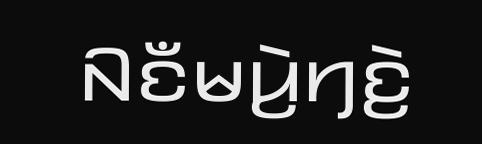ꤡꤢꤪꤗꤣꤧ꤬ꤚꤢꤧ꤬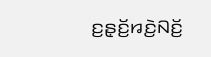ꤢ꤬ꤔ꤫ꤢꤩ꤬ꤙꤢꤧ꤬ꤡꤢꤩ꤬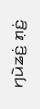ꤚꤣꤧꤘꤢꤦ꤬ ꤊ꤫ꤢꤦ꤬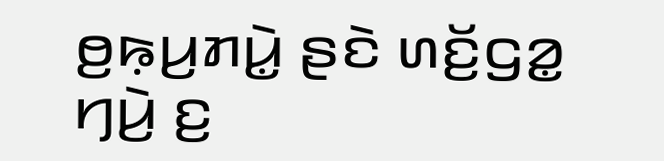ꤥ꤬ꤒ꤫ꤣ꤬ꤊꤣꤧ꤭ ꤔꤢꤧ ꤛꤢꤩ꤬ꤞꤤ꤭ ꤚꤣꤧ꤬ ꤢ꤬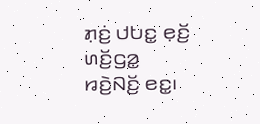ꤊ꤫ꤢꤦ꤬ ꤓꤝꤢ꤭ ꤕ꤫ꤢꤩ꤬ ꤛꤢꤩ꤬ꤞꤤ꤭ ꤙꤢꤧ꤬ꤡꤢꤩ꤬ ꤕꤢ꤭꤯